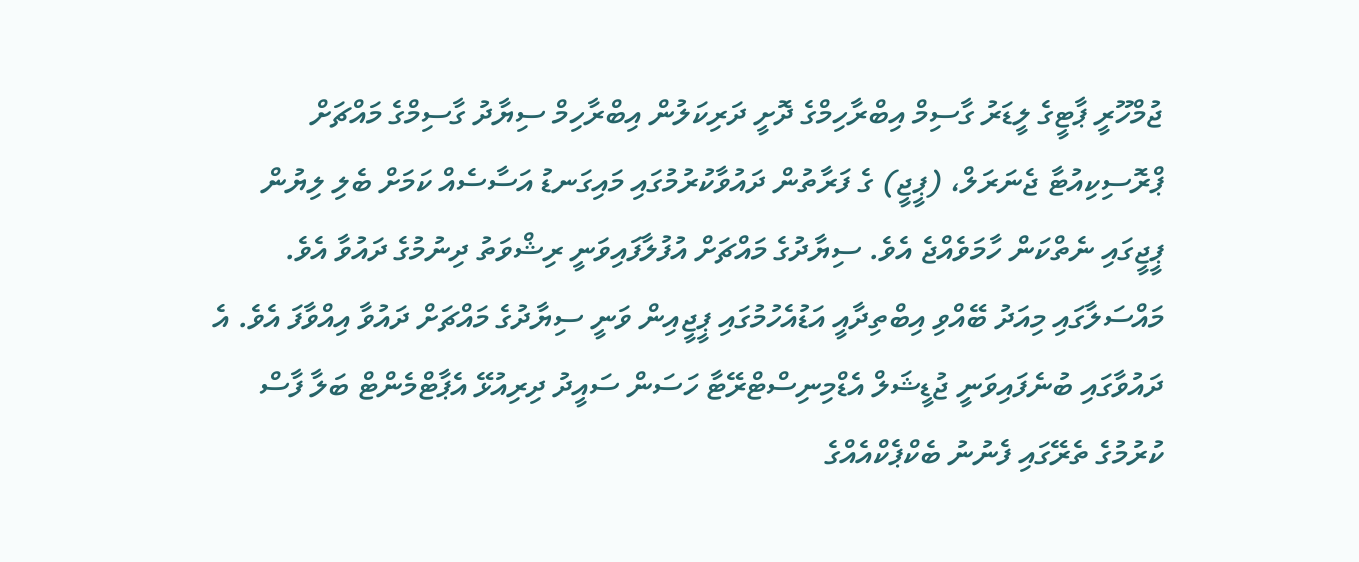ޖުމްހޫރީ ޕާޓީގެ ލީޑަރު ގާސިމް އިބްރާހިމްގެ ދޮށީ ދަރިކަލުން އިބްރާހިމް ސިޔާދު ގާސިމްގެ މައްޗަށް ޕްރޮސިކިއުޓާ ޖެނަރަލް، (ޕީޖީ) ގެ ފަރާތުން ދައުވާކުރުމުގައި މައިގަނޑު އަސާސެއް ކަމަށް ބެލި ލިޔުން ޕީޖީގައި ނެތްކަން ހާމަވެއްޖެ އެވެ. ސިޔާދުގެ މައްޗަށް އުފުލާފައިވަނީ ރިޝްވަތު ދިނުމުގެ ދައުވާ އެވެ.
މައްސަލާގައި މިއަދު ބޭއްވި އިބްތިދާއީ އަޑުއެހުމުގައި ޕީޖީއިން ވަނީ ސިޔާދުގެ މައްޗަށް ދައުވާ އިއްވާފަ އެވެ. އެ ދައުވާގައި ބުނެފައިވަނީ ޖުޑީޝަލް އެޑްމިނިސްޓްރޭޓާ ހަސަން ސައީދު ދިރިއުޅޭ އެޕާޓްމެންޓް ބަލާ ފާސް ކުރުމުގެ ތެރޭގައި ފެނުނު ބެކްޕެކްއެއްގެ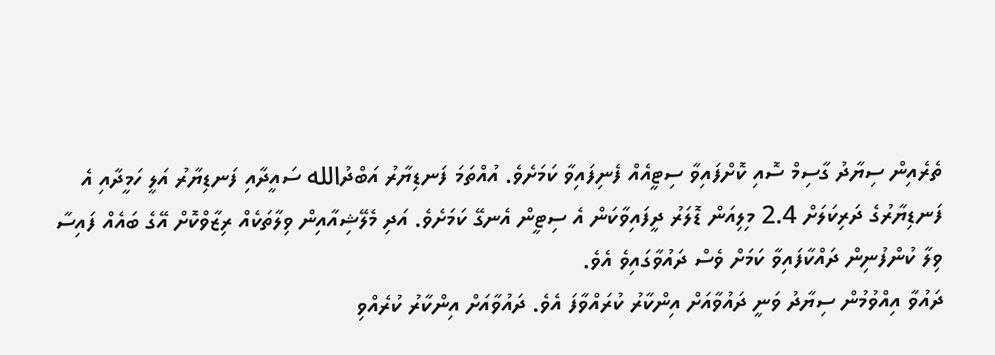ތެރެއިން ސިޔާދު ގާސިމް ސޮއި ކޮށްފައިވާ ސިޓީއެއް ފެނިފައިވާ ކަމަށެވެ. އުއްތަމަ ފަނޑިޔާރު އަބްދުالله ސައީދާއި ފަނޑިޔާރު އަލީ ހަމީދާއި އެ ފަނޑިޔާރުގެ ދަރިކަލަށް 2.4 މިލިއަން ޑޮލަރު ދީފައިވާކަން އެ ސިޓީން އެނގޭ ކަމަށެވެ. އަދި މެލޭޝިއާއިން ވިލާތަކެއް ރިޒާވްކޮށް އޭގެ ބައެއް ފައިސާ ވިލާ ކުންފުނިން ދައްކާފައިވާ ކަމަށް ވެސް ދައުވާގައިވެ އެވެ.
ދައުވާ އިއްވުމުން ސިޔާދު ވަނީ ދައުވާއަށް އިންކާރު ކުރައްވާފަ އެވެ. ދައުވާއަށް އިންކާރު ކުރެއްވި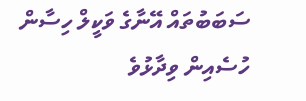ސަބަބުތައް އޭނާގެ ވަކީލް ހިސާން ހުސެއިން ވިދާޅުވެ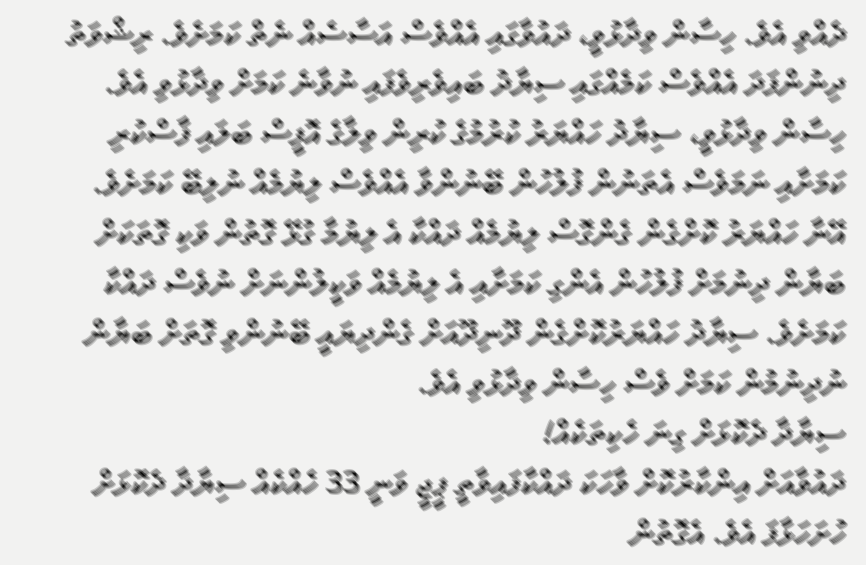ދެއްވި އެވެ. ހިސާން ވިދާޅުވީ، ދައުވާގައި އެއްވެސް އަސާސެއް ނެތް ކަމަށެވެ. ރިޝްވަތު ދިނުންފަދަ އެއްވެސް ކަމެއްގައި ސިޔާދު ބައިވެރިވެފައި ނުވާނެ ކަމަށް ވިދާޅުވި އެވެ.
ހިސާން ވިދާޅުވީ، ސިޔާދު ހައްޔަރު ކުރުމުގެ ކުރިން ވިލާގެ އޮފީސް ބަލައި ފާސްކުރި ކަމަށާއި ނަމަވެސް އެތަނުން ފުލުހުން ބޭނުންވާ އެއްވެސް ލިޔުމެއް ނުލިބޭ ކަމަށެވެ. އޭނާ ހައްޔަރު ކޮށްގެން ގެންގޮސް ލިޔުމެއް ދައްކާ އެ ލިޔުމާ ގުޅޭ ގޮތުން ވަކި ގޮތަކަށް ބަޔާން ދިނުމަށް ފުލުހުން އެންގި ކަމަށާއި އެ ލިޔުމެއް ވަކީލުންނަށް ނުވެސް ދައްކާ ކަމަށެވެ. ސިޔާދު ހައްޔަރުކޮށްގެން ދޫނިދޫއަށް ގެންދިޔައީ ބޭނުންވި ގޮތަށް ބަޔާން ނުދިނުމުން ކަމަށް ވެސް ހިސާން ވިދާޅުވި އެވެ.
ސިޔާދާ ދެކޮޅަށް ގިނަ ހެކިތަކެއް!
ދައުވާއަށް އިންކާރުކޮށް ވާހަކަ ދައްކާފައިވާތީ ޕީޖީ ވަނީ 33 ހެއްކެއް ސިޔާދާ ދެކޮޅަށް ހުށަހަޅާފަ އެވެ. އެގޮތުން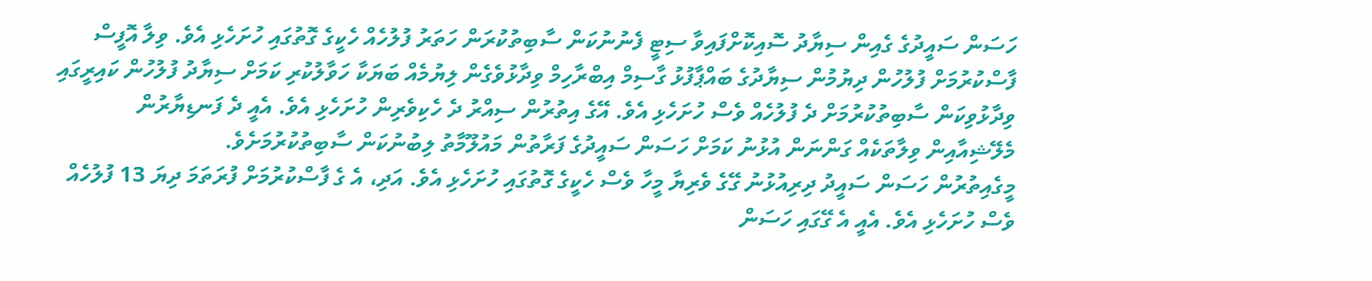ހަސަން ސައީދުގެ ގެއިން ސިޔާދު ސޮއިކޮށްފައިވާ ސިޓީ ފެނުނުކަން ސާބިތުކުރަން ހަތަރު ފުލުހެއް ހެކީގެ ގޮތުގައި ހުށަހެޅި އެވެ. ވިލާ އޮފީސް ފާސްކުރުމަށް ފުލުހުން ދިޔުމުން ސިޔާދުގެ ބައްޕާފުޅު ގާސިމް އިބްރާހިމް ވިދާޅުވެގެން ލިޔުމެއް ބަޔަކާ ހަވާލުކުރި ކަމަށް ސިޔާދު ފުލުހުން ކައިރީގައި ވިދާޅުވިކަން ސާބިތުކުރުމަށް ދެ ފުލުހެއް ވެސް ހުށަހެޅި އެވެ. އޭގެ އިތުރުން ސިއްރު ދެ ހެކިވެރިން ހުށަހެޅި އެވެ. އެއީ ދެ ފަނޑިޔާރުން މެލޭޝިއާއިން ވިލާތަކެއް ގަންނަން އުޅުނު ކަމަށް ހަސަން ސައީދުގެ ފަރާތުން މައުލޫމާތު ލިބުނުކަން ސާބިތުކުރުމަށެވެ.
މީގެއިތުރުން ހަސަން ސައީދު ދިރިއުޅުނު ގޭގެ ވެރިޔާ މީހާ ވެސް ހެކީގެ ގޮތުގައި ހުށަހެޅި އެވެ. އަދި، އެ ގެ ފާސްކުރުމަށް ފުރަތަމަ ދިޔަ 13 ފުލުހެއް ވެސް ހުށަހެޅި އެވެ. އެއީ އެ ގޭގައި ހަސަން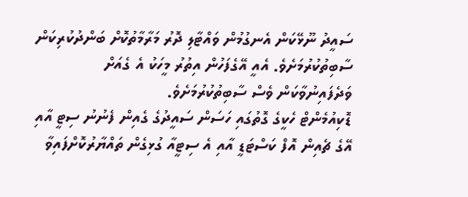ސައީދު ނޫޅޭކަން އެނގުމުން ވައްޓާލި ދޮރު މަރާމާތުކޮށް ބަންދުކުރިކަން ސާބިތުކުރުމަށެވެ. އެއީ އޭގެފަހުން އިތުރު މީހަކު އެ ގެއަށް ވަދެފައިނުވާކަން ވެސް ސާބިތުކުރުމަށެވެ.
ޑޮކިއުމެންޓް ހެކީގެ ގޮތުގައި ހަސަން ސައީދުގެ ގެއިން ފެނުނު ސިޓީ އާއި އޭގެ ޗެއިން އޮފް ކަސްޓަޑީ އާއި އެ ސިޓީއާ ގުޅިގެން ތައްޔާރުކޮށްފައިވާ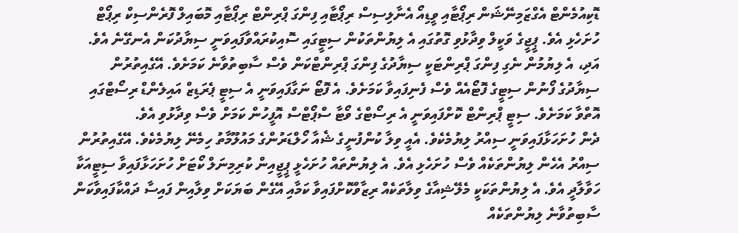ޑޮކިއުމެންޓް އެގްޒަމިނޭޝަން ރިޕޯޓާއި ވީޑިއޯ އެނާލިސިސް ރިޕޯޓާއި ފިންގަ ޕްރިންޓް ރިޕޯޓާއި މޮބައިލް ފޮރެންސިކް ރިޕޯޓް ހުށަހެޅި އެވެ. ޕީޖީގެ ވަކީލް ވިދާޅުވި ގޮތުގައި އެ ލިޔުންތަކުން ސިޓީގައި ސޮއިކުރައްވާފައިވަނީ ސިޔާދުކަން އެނގޭނެ އެވެ. އަދި، އެ ލިޔުމުން ނެގި ފިންގަ ޕްރިންޓަކީ ސިޔާދުގެ ފިންގަ ޕްރިންޓްކަން ވެސް ސާބިތުވާނެ ކަމަށެވެ. އޭގެއިތުރުން ސިޔާދުގެ ފޯނުން ސިޓީގެ ފޮޓޯއެއް ވެސް ފެނިފައިވާ ކަމަށެވެ. އެ ފޮޓޯ ނަގާފައިވަނީ އެ ސިޓީ ޕެރަޑިޒް އައިލެންޑް ރިސޯޓްގައި އޮތްވާ ކަމަށެވެ. ސިޓީ ޕްރިންޓް ކޮށްފައިވަނީ އެ ރިސޯޓްގެ ވޯޓާ ސްޕޯޓްސް އޮފީހުން ކަމަށް ވެސް ވިދާޅުވި އެވެ.
ދެން ހުށަހަޅާފައިވަނީ ސިއްރު ލިޔުމެކެވެ. އެއީ ވިލާ ކުންފުނީގެ ޝެއާ ހޯލްޑަރުންގެ މައުލޫމާތު ހިމެނޭ ލިޔުމެކެވެ. އޭގެއިތުރުން ސިއްރު އެހެން ލިޔުންތަކެއް ވެސް ހުށަހެޅި އެވެ. އެ ލިޔުންތައް ހުށަހެޅީ ޕީޖީއިން ކުރިމިނަލް ކޯޓަށް ހުށަހަޅާފައިވާ ސިޓީއަކާ ހަވާލާދީ އެވެ. އެ ލިޔުންތަކަކީ މެލޭޝިއާގެ ވިލާތަކެއް ރިޒާވްކޮށްފައިވާ ކަމާއި އޭގެން ބަޔަކަށް ވިލާއިން ފައިސާ ދައްކާފައިވާކަން ސާބިތުވާނެ ލިޔުންތަކެއް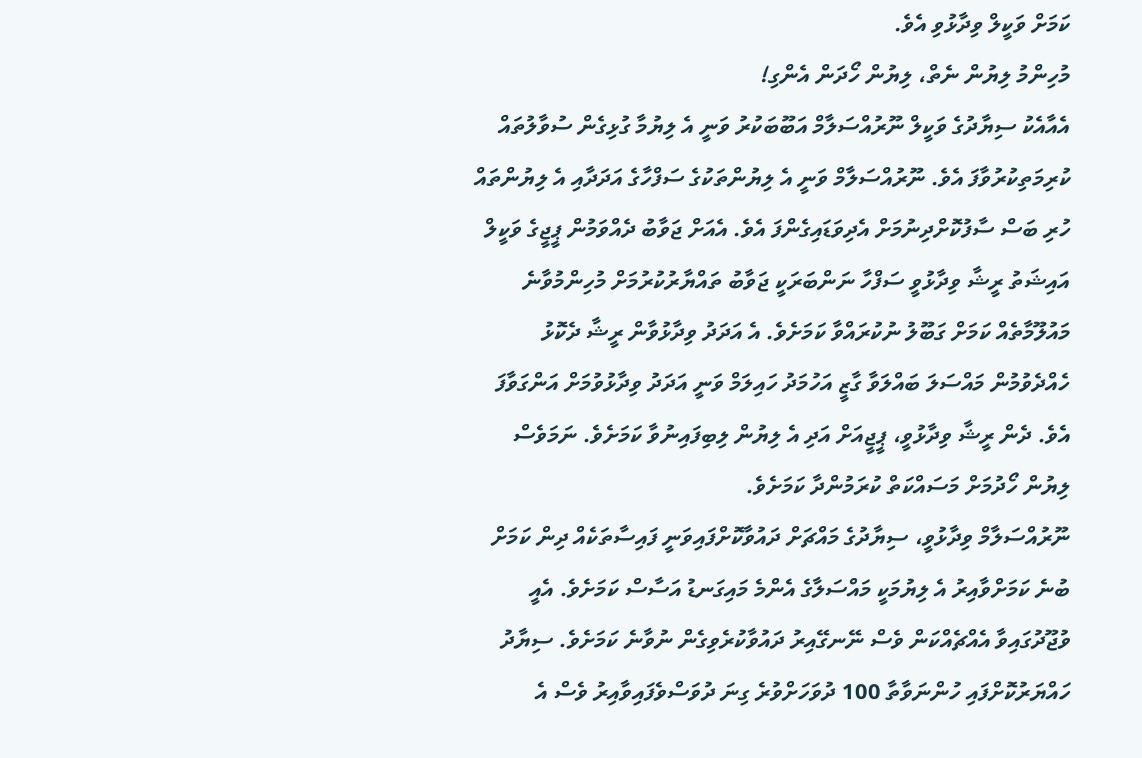ކަމަށް ވަކީލް ވިދާޅުވި އެވެ.
މުހިންމު ލިޔުން ނެތް، ލިޔުން ހޯދަން އެންގި!
އެއާއެކު ސިޔާދުގެ ވަކީލް ނޫރުއްސަލާމް އަބޫބަކުރު ވަނީ އެ ލިޔުމާ ގުޅިގެން ސުވާލުތައް ކުރިމަތިކުރުވާފަ އެވެ. ނޫރުއްސަލާމް ވަނީ އެ ލިޔުންތަކުގެ ސަފްހާގެ އަދަދާއި އެ ލިޔުންތައް ހުރި ބަސް ސާފުކޮށްދިނުމަށް އެދިވަޑައިގެންފަ އެވެ. އެއަށް ޖަވާބު ދެއްވަމުން ޕީޖީގެ ވަކީލް އައިޝަތު ރީޝާ ވިދާޅުވީ ސަފްހާ ނަންބަރަކީ ޖަވާބު ތައްޔާރުކުރުމަށް މުހިންމުވާނެ މައުލޫމާތެއް ކަމަށް ގަބޫލު ނުކުރައްވާ ކަމަށެވެ. އެ އަދަދު ވިދާޅުވާން ރީޝާ ދެކޮޅު ހެއްދެވުމުން މައްސަލަ ބައްލަވާ ގާޒީ އަހުމަދު ހައިލަމް ވަނީ އަދަދު ވިދާޅުވުމަށް އަންގަވާފަ އެވެ. ދެން ރީޝާ ވިދާޅުވީ، ޕީޖީއަށް އަދި އެ ލިޔުން ލިބިފައިނުވާ ކަމަށެވެ. ނަމަވެސް ލިޔުން ހޯދުމަށް މަސައްކަތް ކުރަމުންދާ ކަމަށެވެ.
ނޫރުއްސަލާމް ވިދާޅުވީ، ސިޔާދުގެ މައްޗަށް ދައުވާކޮށްފައިވަނީ ފައިސާތަކެއް ދިން ކަމަށް ބުނެ ކަމަށްވާއިރު އެ ލިޔުމަކީ މައްސަލާގެ އެންމެ މައިގަނޑު އަސާސް ކަމަށެވެ. އެއީ ވުޖޫދުގައިވާ އެއްޗެއްކަން ވެސް ނޭނގޭއިރު ދައުވާކުރެވިގެން ނުވާނެ ކަމަށެވެ. ސިޔާދު ހައްޔަރުކޮށްފައި ހުންނަވާތާ 100 ދުވަހަށްވުރެ ގިނަ ދުވަސްވެފައިވާއިރު ވެސް އެ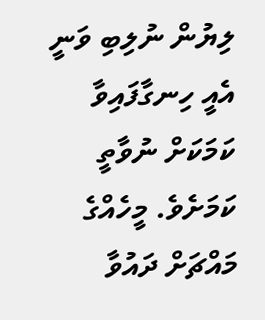ލިޔުން ނުލިބި ވަނީ އެއީ ހިނގާފައިވާ ކަމަކަށް ނުވާތީ ކަމަށެވެ. މީހެއްގެ މައްޗަށް ދައުވާ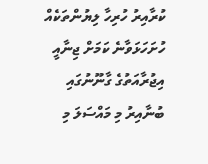ކުރާއިރު ހުރިހާ ލިޔުންތަކެއް ހުށަހަޅަވާނެ ކަމަށް ޖިނާއީ އިޖުރާއަތުގެ ގާނޫނުގައި ބުނާއިރު މި މައްސަލަ މި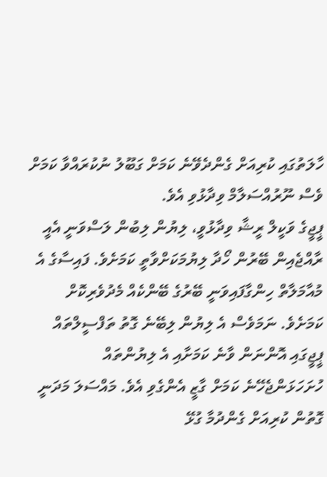ހާލަތުގައި ކުރިއަށް ގެންދެވޭނެ ކަމަށް ގަބޫލު ނުކުރައްވާ ކަމަށް ވެސް ނޫރުއްސަލާމް ވިދާޅުވި އެވެ.
ޕީޖީގެ ވަކީލް ރީޝާ ވިދާޅުވީ، ލިޔުން ލިބުން ލަސްވަނީ އެއީ ރާއްޖެއިން ބޭރުން ހޯދާ ލިޔުމަކަށްވާތީ ކަމަށެވެ. ފައިސާގެ އެ މުއާމަލާތް ހިންގާފައިވަނީ ބޭރުގެ ބޭންކެއް މެދުވެރިކޮށް ކަމަށެވެ. ނަމަވެސް އެ ލިޔުން ލިބޭނެ ގޮތު ތަފްސީލްތައް ޕީޖީގައި އޮންނަން ވާނެ ކަމަށާއި އެ ލިޔުންތައް ހުށަހަޅަންޖެހޭނެ ކަމަށް ގާޒީ އެންގެވި އެވެ. މައްސަލަ މަދަނީ ގޮތުން ކުރިއަށް ގެންދުމާ ގުޅޭ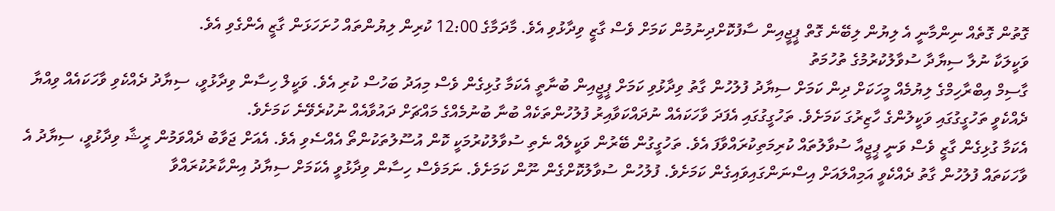ގޮތުން ގޮތެއް ނިންމާނީ އެ ލިޔުން ލިބޭނެ ގޮތް ޕީޖީއިން ސާފުކޮށްދިނުމުން ކަމަށް ވެސް ގާޒީ ވިދާޅުވި އެވެ. މާދަމާގެ 12:00 ކުރިން ލިޔުންތައް ހުށަހަޅަން ގާޒީ އެންގެވި އެވެ.
ވަކީލަކާ ނުލާ ސިޔާދާ ސުވާލުކުރުމުގެ ތުހުމަތު
ގާސިމް އިބްރާހިމްގެ ލިޔުމެއް މީހަކަށް ދިން ކަމަށް ސިޔާދު ފުލުހުން ގާތު ވިދާޅުވި ކަމަށް ޕީޖީއިން ބުނާތީ އެކަމާ ގުޅިގެން ވެސް މިއަދު ބަހުސް ކުރި އެވެ. ވަކީލް ހިސާން ވިދާޅުވީ، ސިޔާދު ދެއްކެވި ވާހަކައެއް ވިއްޔާ ދެއްކެވީ ތަހުގީގުގައި ވަކީލުންގެ ހާޒިރުގަ ކަމަށެވެ. ތަހުގީގުގައި އެފަދަ ވާހަކައެއް ނުދައްކަވާއިރު ފުލުހުންތަކެއް ބުނާ ބުނުމެއްގެ މައްޗަށް ދައުވާއެއް ނުކުރެވޭނެ ކަމަށެވެ.
އެކަމާ ގުޅިގެން ގާޒީ ވެސް ވަނީ ޕީޖީއާ ސުވާލުތައް ކުރިމަތިކުރައްވާފަ އެވެ. ތަހުގީގުން ބޭރުން ވަކީލެއް ނެތި ސުވާލުކުރުމަކީ ކޮން އުސޫލުތަކުންތޯ އެއްސެވި އެވެ. އެއަށް ޖަވާބު ދެއްވަމުން ރީޝާ ވިދާޅުވީ، ސިޔާދު އެ ވާހަކަތައް ފުލުހުން ގާތު ދެއްކެވީ އަމިއްލައަށް އިސްނަންގައިވައިގެން ކަމަށެވެ. ފުލުހުން ސުވާލުކޮށްގެން ނޫން ކަމަށެވެ. ނަމަވެސް ހިސާން ވިދާޅުވީ އެކަމަށް ސިޔާދު އިންކާރުކުރައްވާ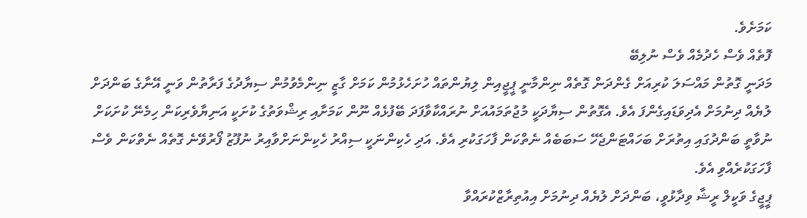ކަމަށެވެ.
ފޮތެއް ވެސް ހެދުމެއް ވެސް ނުލިބޭ
މަދަނީ ގޮތުން މައްސަލަ ކުރިއަށް ގެންދަން ގޮތެއް ނިންމާނީ ޕީޖީއިން ލިޔުންތައް ހުށަހެޅުމުން ކަމަށް ގާޒީ ނިންމެވުމުން ސިޔާދުގެ ފަރާތުން ވަނީ އޭނާގެ ބަންދަށް ލުޔެއް ދިނުމަށް އެދިވަޑައިގެންފަ އެވެ. އެގޮތުން ސިޔާދަކީ މުޖުތަމައުއަށް ނުރައްކާވާފަދަ ބޭފުޅެއް ނޫން ކަމަށާއި ރިޝްވަތުގެ ކުށަކީ އަނިޔާވެރިކަން ހިމެނޭ ކުށަކަށް ނުވާތީ ބަންދުގައި އިތުރަށް ބަހައްޓަންޖެހޭ ސަބަބެއް ނެތްކަން ފާހަގަކުރި އެވެ. އަދި ހެކިންނަކީ ސިއްރު ހެކިންނަށްވާއިރު ނުފޫޒު ފޯރުވޭނެ ގޮތެއް ނެތްކަން ވެސް ފާހަގަކުރެއްވި އެވެ.
ޕީޖީގެ ވަކީލް ރީޝާ ވިދާޅުވީ، ބަންދަށް ލުޔެއް ދިނުމަށް އިއުތިރާޒްކުރައްވާ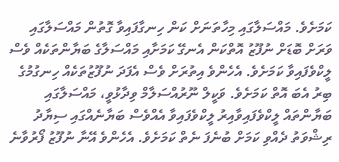ކަމަށެވެ. މައްސަލާގައި މިހާތަނަށް ކަން ހިނގާފައިވާ ގޮތުން މައްސަލާގައި ވަރަށް ބޮޑަށް ނުފޫޒު އޮތްކަން އެނގޭ ކަމަށާއި މައްސަލާގެ ބަޔާންތަކެއް ވެސް ލީކްވެފައިވާ ކަމަށެވެ. އެހެންވެ އިތުރަށް ވެސް އެފަދަ ނުފޫޒުތަކެއް ހިނގުމުގެ ބިރު އެބަ އޮތް ކަމަށެވެ. ވަކީލް ނޫރުއްސަލާމް ވިދާޅުވީ، މައްސަލާގައި ބަޔާންތައް ލީކްވެފައިވާއިރު ލީކްވެފައިވާ އެއްވެސް ބަޔާނެއްގައި ސިޔާދު ރިޝްވަތު ދެއްވި ކަމަށް ބުނެފަ ނެތް ކަމަށެވެ. އެހެންވެ އޭނާ ނުފޫޒު ފޯރުވާނެ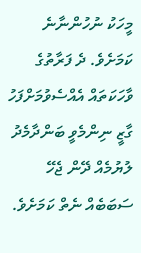މީހަކު ނުހުންނާނެ ކަމަށެވެ. ދެ ފަރާތުގެ ވާހަކަތައް އެއްސެވުމަށްފަހު ގާޒީ ނިންމެވީ ބަންދާމެދު ލުޔުމެއް ދޭން ޖެހޭ ސަބަބެއް ނެތް ކަމަށެވެ.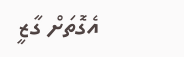އެގޮތަށް ގާޒީ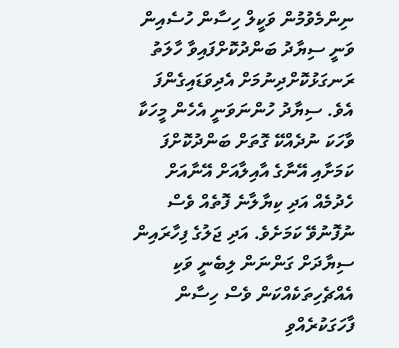ނިންމެވުމުން ވަކީލް ހިސާން ހުސެއިން ވަނީ ސިޔާދު ބަންދުކޮށްފައިވާ ހާލަތު ރަނގަޅުކޮށްދިނުމަށް އެދިވަޑައިގެންފަ އެވެ. ސިޔާދު ހުންނަވަނީ އެހެން މީހަކާ ވާހަކަ ނުދެއްކޭ ގޮތަށް ބަންދުކޮށްފަ ކަމަށާއި އޭނާގެ އާއިލާއަށް އޭނާއަށް ހެދުމެއް އަދި ކިޔާލާނެ ފޮތެއް ވެސް ނުފޮނުވޭ ކަމަށެވެ. އަދި ޖަލުގެ ފިހާރައިން ސިޔާދަށް ގަންނަން ލިބެނީ ވަކި އެއްޗެހިތަކެއްކަން ވެސް ހިސާން ފާހަގަކުރެއްވި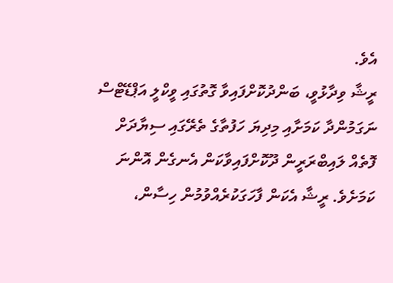އެވެ.
ރީޝާ ވިދާޅުވީ، ބަންދުކޮށްފައިވާ ގޮތުގައި ވީކްލީ އަޕްޑޭޓްސް ނަގަމުންދާ ކަމަށާއި މިދިޔަ ހަފުތާގެ ތެރޭގައި ސިޔާދަށް ފޮތެއް ލައިބްރަރީން ދޫކޮށްފައިވާކަން އެނގެން އޮންނަ ކަމަށެވެ. ރީޝާ އެކަން ފާހަގަކުރެއްވުމުން ހިސާން،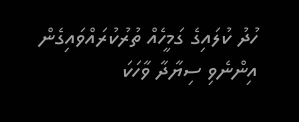ހުދު ކުލައިގެ ގަމީހެއް ތުރުކުރައްވައިގެން އިންނެވި ސިޔާދާ ވާހަކަ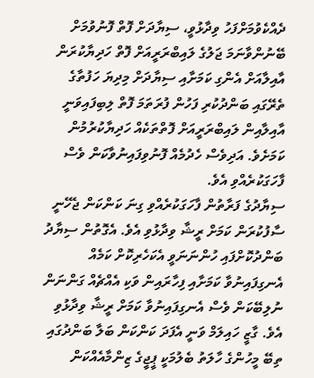ދެއްކެވުމަށްފަހު ވިދާޅުވީ، ސިޔާދަށް ފޮތް ފޮނުވުމަށް ބޭނުންވާނަމަ ޖަލުގެ ލައިބްރަރީއަށް ފޮތް ހަދިޔާކުރަން އާއިލާއަށް އެންގި ކަމަށާއި ސިޔާދަށް މިދިޔަ ހަފުތާގެ ތެރޭގައި ބަންދުކުރި ފަހުން ފުރަތަމަ ފޮތް ލިބިފައިވަނީ އާއިލާއިން ލައިބްރަރީއަށް ފޮތްތަކެއް ހަދިޔާކުރުމުން ކަމަށެވެ. އަދިވެސް ހެދުމެއް ފޮނުވިފައިނުވާކަން ވެސް ފާހަގަކުރެއްވި އެވެ.
ސިޔާދުގެ ފަރާތުން ފާހަގަކުރެއްވި ގިނަ ކަންކަން ޖެހޭނީ ސާފުކުރަން ކަމަށް ރީޝާ ވިދާޅުވި އެވެ. އެގޮތުން ސިޔާދު ބަންދުކޮށްފައި ހުންނަނަވީ އެކަހެރިކޮށް ކަމެއް އެނގިފައިނުވާ ކަމަށާއި ފިހާރައިން ވަކި އެއްޗެއް ގަންނަން ނުލިބޭކަން ވެސް އެނގިފައިނުވާ ކަމަށް ރީޝާ ވިދާޅުވި އެވެ. ގާޒީ ހައިލަމް ވަނީ އެފަދަ ކަންކަން ބަލާ ބަންދުގައި ތިބޭ މީހުންގެ ހާލަތު ބެލުމަކީ ޕީޖީގެ ޒިންމާއެއްކަން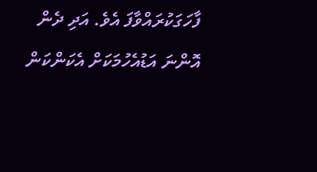ފާހަގަކުރައްވާފަ އެވެ. އަދި ދެން އޮންނަ އަޑުއެހުމަކަށް އެކަންކަން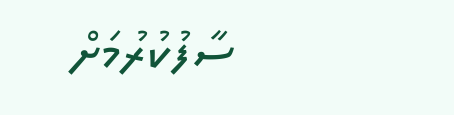ސާފުކުރުމަށް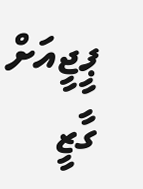ޕީޖީއަށް ގާޒީ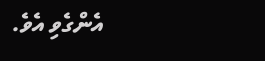އެންގެވި އެވެ.